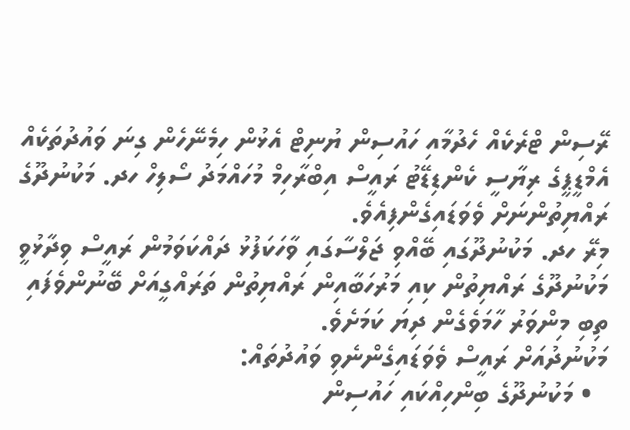ރޭސިން ޓްރެކެއް ހެދުމާއި ހައުސިން ޔުނިޓް އެޅުން ހިމެނޭހެން ގިނަ ވައުދުތަކެއް އެމްޑީޕީގެ ރިޔާސީ ކެންޑިޑޭޓު ރައީސް އިބްރާހިމް މުހައްމަދު ސޯލިހް ހދ. މަކުނުދޫގެ ރައްޔިތުންނަށް ވެވަޑައިގެންފިއެވެ.
މިރޭ ހދ. މަކުނުދޫގައި ބޭއްވި ޖަލްސާގައި ވާހަކަފުޅު ދައްކަވަމުން ރައީސް ވިދާޅުވީ މަކުނުދޫގެ ރައްޔިތުން ކިއި މަރުހަބާއިން ރައްޔިތުން ތަރައްގީއަށް ބޭނުންވެފައި ތިބި މިންވަރު ހާމަވެގެން ދިޔަ ކަމަށެވެ.
މަކުނުދުއަށް ރައީސް ވެވަޑައިގެންނެވި ވައުދުތައް:
  • މަކުނުދޫގެ ބިންހިއްކައި ހައުސިން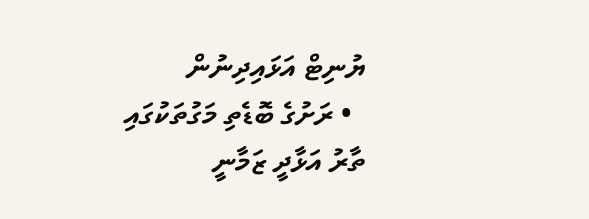ޔުނިޓް އަޅައިދިނުން
  • ރަށުގެ ބޮޑެތި މަގުތަކުގައި ތާރު އަޅާދީ ޒަމާނީ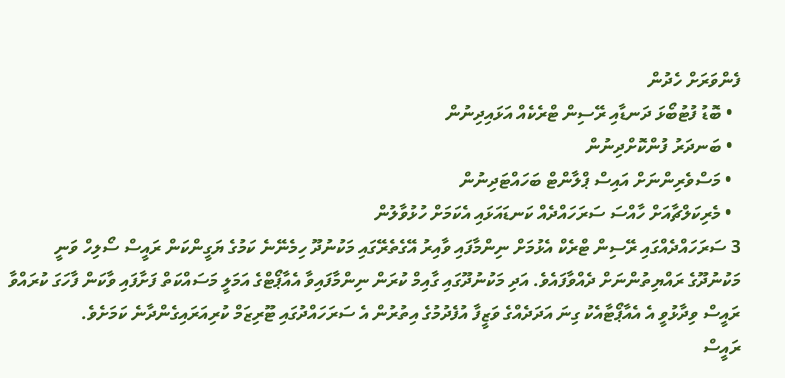ފެންވަރަށް ހެދުން
  • ބޮޑު ފުޓުބޯޅަ ދަނޑާއި ރޭސިން ޓްރެކެއް އަޅައިދިނުން
  • ބަނދަރު ފުންކޮށްދިނުން
  • މަސްވެރިންނަށް އައިސް ޕްލާންޓް ބަހައްޓަދިނުން
  • މެރިކަލްޗާއަށް ހާއްސަ ސަރަހައްދެއް ކަނޑައަޅައި އެކަމަށް ހުޅުވާލުން
3 ސަރަހައްދެއްގައި ރޭސިން ޓްރެކް އެޅުމަށް ނިންމާފައި ވާއިރު އޭގެތެރޭގައި މަކުނުދޫ ހިމެނޭނެ ކަމުގެ ޔަގީންކަން ރައީސް ސޯލިހް ވަނީ މަކުނުދޫގެ ރައްޔިތުންނަށް ދެއްވާފައެވެ. އަދި މަކުނުދޫގައި ގާއިމް ކުރަން ނިންމާފައިވާ އެއާޕޯޓްގެ އަމަލީ މަސައްކަތް ފަށާފައި ވާކަން ފާހަގަ ކުރައްވާ ރައީސް ވިދާޅުވީ އެ އެއާޕޯޓާއެކު ގިނަ އަދަދެއްގެ ވަޒީފާ އުފެދުމުގެ އިތުރުން އެ ސަރަހައްދުގައި ޓޫރިޒަމް ކުރިއަރައިގެންދާނެ ކަމަށެވެ.
ރައީސް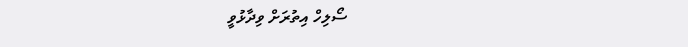ސޯލިހް އިތުރަށް ވިދާޅުވީ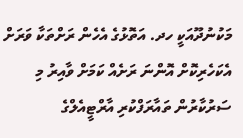މަކުނުދޫއަކީ ހދ. އަތޮޅުގެ އެހެން ރަށްތަކާ ވަރަށް އެކަހެރިކޮށް އޮންނަ ރަށެއް ކަމަށް ވާއިރު މި ސަރުކާރުން ތައާރަފްކުރި އާރްޓީއެލްގެ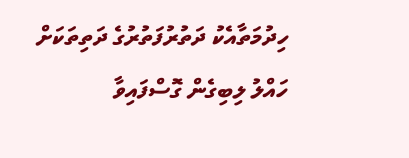ހިދުމަތާއެކު ދަތުރުފަތުރުގެ ދަތިތަކަށް ހައްލު ލިބިގެން ގޮސްފައިވާ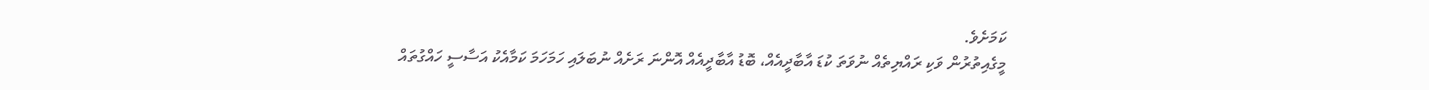ކަމަށެވެ.
މީގެއިތުރުން ވަކި ރައްޔިތެއް ނުވަތަ ކުޑަ އާބާދީއެއް، ބޮޑު އާބާދީއެއް އޮންނަ ރަށެއް ނުބަލައި ހަމަހަމަ ކަމާއެކު އަސާސީ ހައްގުތައް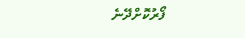ފޯރުކޮށްދޭނެ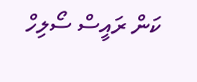ކަން ރައީސް ސޯލިހް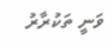ވަނީ ތަކުރާރު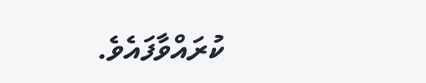ކުރައްވާފައެވެ.